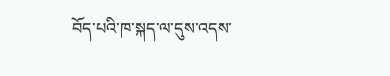བོད་པའི་ཁ་སྐད་ལ་དུས་འདས་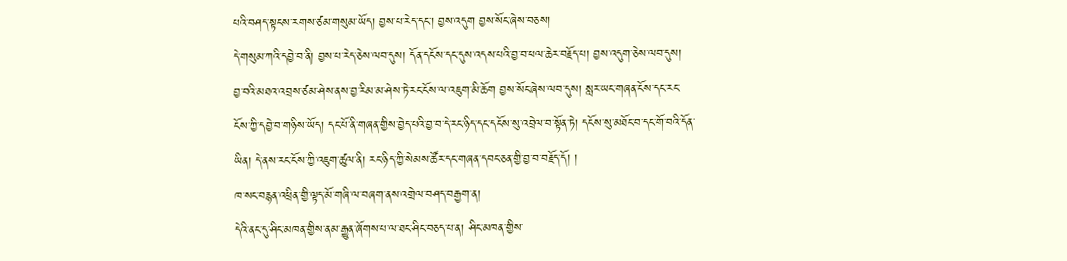པའི་བཤད་སྟངས་རགས་ཙམ་གསུམ་ཡོད། བྱས་པ་རེད་དང་། བྱས་འདུག བྱས་སོང་ཞེས་བཅས།
དེ་གསུམ་ཀའི་དབྱེ་བ་ནི། བྱས་པ་རེད་ཅེས་ལབ་དུས། དོན་དངོས་དང་དུས་འདས་པའི་བྱ་བ་ཕལ་ཆེར་བརྗོད་པ། བྱས་འདུག་ཅེས་ལབ་དུས། བྱ་བའི་མཐའ་འབྲས་ཙམ་ཤེས་ནས་བྱ་རིམ་མ་ཤེས་ཏེ་རང་ངོས་ལ་འཇུག་མི་ཆོག བྱས་སོང་ཞེས་ལབ་དུས། སླར་ཡང་གཞན་ངོས་དང་རང་ངོས་ཀྱི་དབྱེ་བ་གཉིས་ཡོད། དང་པོ་ནི་གཞན་གྱིས་བྱེད་པའི་བྱ་བ་དེ་རང་ཉིད་དང་དངོས་སུ་འབྲེལ་བ་སྟོན་ཏེ། དངོས་སུ་མཐོང་བ་དང་གོ་བའི་དོན་ཡིན། དེ་ནས་རང་ངོས་ཀྱི་འཇུག་ཚུལ་ནི། རང་ཉིད་ཀྱི་སེམས་ཚོར་དང་གཞན་དབང་ཅན་གྱི་བྱ་བ་བརྗོད་དོ། །
ཁ་སང་བརྙན་འཕྲིན་གྱི་ལྟད་མོ་གཞི་ལ་བཞག་ནས་འགྲེལ་བཤད་བརྒྱག་ན།
དེའི་ནང་དུ་ཤིང་མཁན་གྱིས་ནམ་རྒྱུན་ཞོགས་པ་ལ་ཐང་ཤིང་བཅད་པ་ན། ཤིང་མཁན་གྱིས་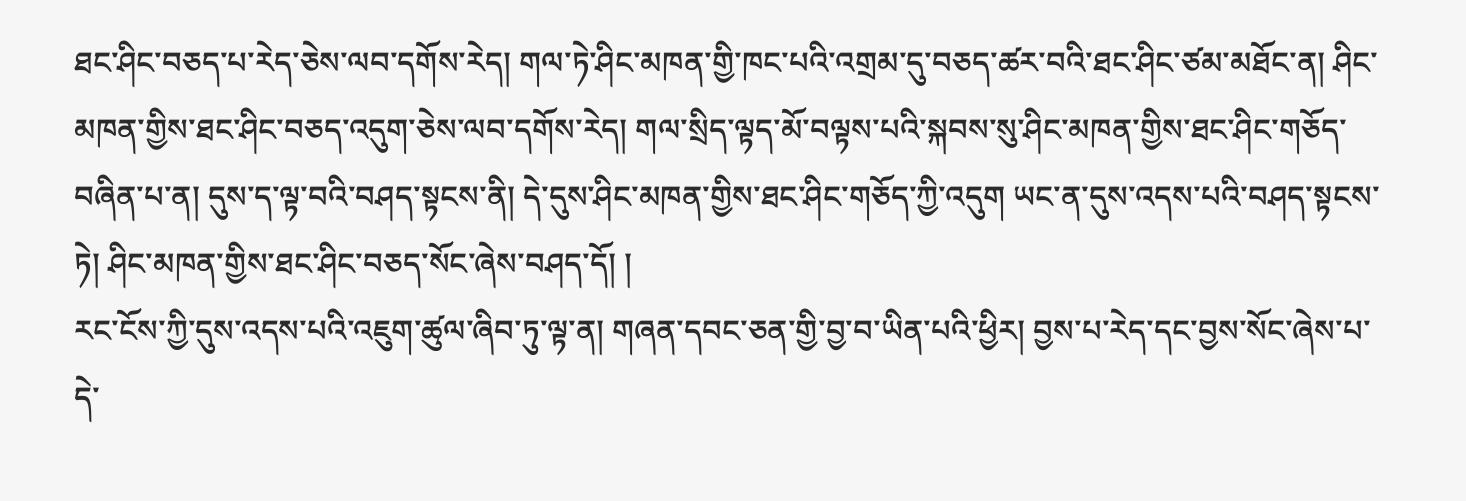ཐང་ཤིང་བཅད་པ་རེད་ཅེས་ལབ་དགོས་རེད། གལ་ཏེ་ཤིང་མཁན་གྱི་ཁང་པའི་འགྲམ་དུ་བཅད་ཚར་བའི་ཐང་ཤིང་ཙམ་མཐོང་ན། ཤིང་མཁན་གྱིས་ཐང་ཤིང་བཅད་འདུག་ཅེས་ལབ་དགོས་རེད། གལ་སྲིད་ལྟད་མོ་བལྟས་པའི་སྐབས་སུ་ཤིང་མཁན་གྱིས་ཐང་ཤིང་གཅོད་བཞིན་པ་ན། དུས་ད་ལྟ་བའི་བཤད་སྟངས་ནི། དེ་དུས་ཤིང་མཁན་གྱིས་ཐང་ཤིང་གཅོད་ཀྱི་འདུག ཡང་ན་དུས་འདས་པའི་བཤད་སྟངས་ཏེ། ཤིང་མཁན་གྱིས་ཐང་ཤིང་བཅད་སོང་ཞེས་བཤད་དོ། །
རང་ངོས་ཀྱི་དུས་འདས་པའི་འཇུག་ཚུལ་ཞིབ་ཏུ་ལྟ་ན། གཞན་དབང་ཅན་གྱི་བྱ་བ་ཡིན་པའི་ཕྱིར། བྱས་པ་རེད་དང་བྱས་སོང་ཞེས་པ་དེ་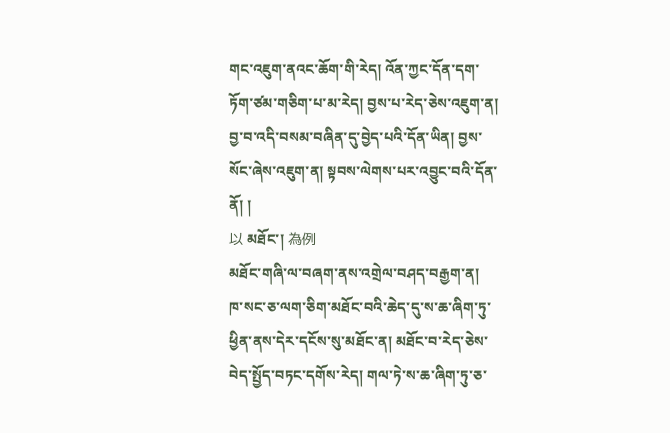གང་འཇུག་ནའང་ཆོག་གི་རེད། འོན་ཀྱང་དོན་དག་ཏོག་ཙམ་གཅིག་པ་མ་རེད། བྱས་པ་རེད་ཅེས་འཇུག་ན། བྱ་བ་འདི་བསམ་བཞིན་དུ་བྱེད་པའི་དོན་ཡིན། བྱས་སོང་ཞེས་འཇུག་ན། སྟབས་ལེགས་པར་འབྱུང་བའི་དོན་ནོ། །
以 མཐོང་། 為例
མཐོང་གཞི་ལ་བཞག་ནས་འགྲེལ་བཤད་བརྒྱག་ན།
ཁ་སང་ཅ་ལག་ཅིག་མཐོང་བའི་ཆེད་དུ་ས་ཆ་ཞིག་ཏུ་ཕྱིན་ནས་དེར་དངོས་སུ་མཐོང་ན། མཐོང་བ་རེད་ཅེས་བེད་སྤྱོད་བཏང་དགོས་རེད། གལ་ཏེ་ས་ཆ་ཞིག་ཏུ་ཅ་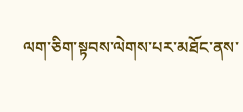ལག་ཅིག་སྟབས་ལེགས་པར་མཐོང་ནས་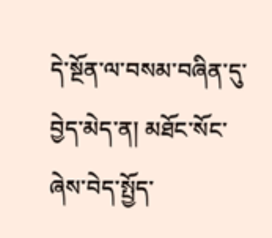དེ་སྔོན་ལ་བསམ་བཞིན་དུ་བྱེད་མེད་ན། མཐོང་སོང་ཞེས་བེད་སྤྱོད་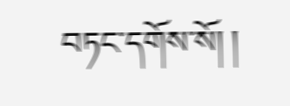བཏང་དགོས་སོ། །